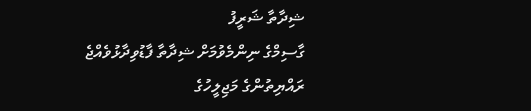ޝިދާތާ ޝަރީފު
ގާސިމްގެ ނިންމެވުމަށް ޝިދާތާ ފާޑުވިދާޅުވެއްޖެ
ރައްޔިތުންގެ މަޖިލީހުގެ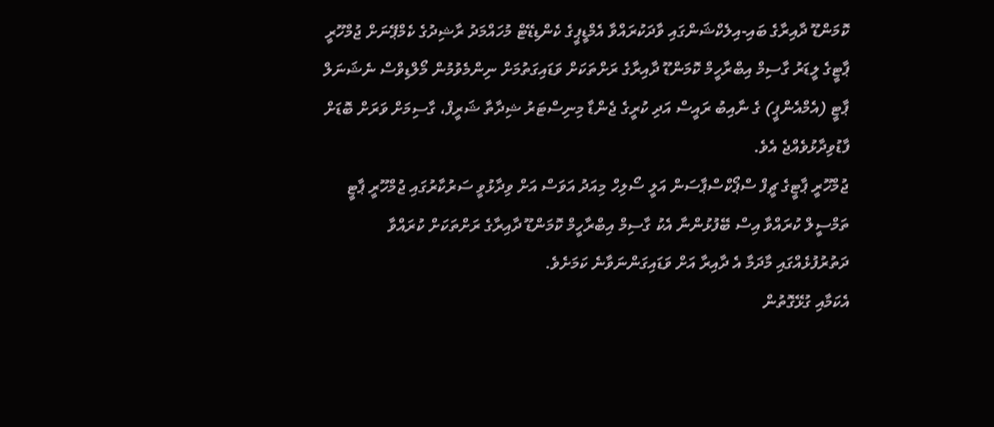ކޮމަންޑޫ ދާއިރާގެ ބައި-އިލެކްޝަންގައި ވާދަކުރައްވާ އެމްޑީޕީގެ ކެންޑިޑޭޓް މުހައްމަދު ރާޝިދުގެ ކެމްޕޭނަށް ޖުމްހޫރީ ޕާޓީގެ ލީޑަރު ގާސިމް އިބްރާހީމް ކޮމަންޑޫ ދާއިރާގެ ރަށްތަކަށް ވަޑައިގަތުމަށް ނިންމެވުމުން މޯލްޑިވްސް ނެޝަނަލް ޕާޓީ (އެމްއެންޕީ) ގެ ނާއިބު ރައީސް އަދި ކުރީގެ ޖެންޑާ މިނިސްޓަރު ޝިދާތާ ޝަރީފް، ގާސިމަށް ވަރަށް ބޮޑަށް ފާޑުވިދާޅުވެއްޖެ އެވެ.
ޖުމްހޫރީ ޕާޓީގެ ޗީފް ސްޕޯކްސްޕާސަން އަލީ ސޯލިހް މިއަދު އަވަސް އަށް ވިދާޅުވީ ސަރުކާރުގައި ޖުމްހޫރީ ޕާޓީ ތަމްސީލް ކުރައްވާ އިސް ބޭފުޅުންނާ އެކު ގާސިމް އިބްރާހީމް ކޮމަންޑޫ ދާއިރާގެ ރަށްތަކަށް ކުރައްވާ ދަތުރުފުޅެއްގައި މާދަމާ އެ ދާއިރާ އަށް ވަޑައިގަންނަވާނެ ކަމަށެވެ.
އެކަމާއި ގުޅޭގޮތުން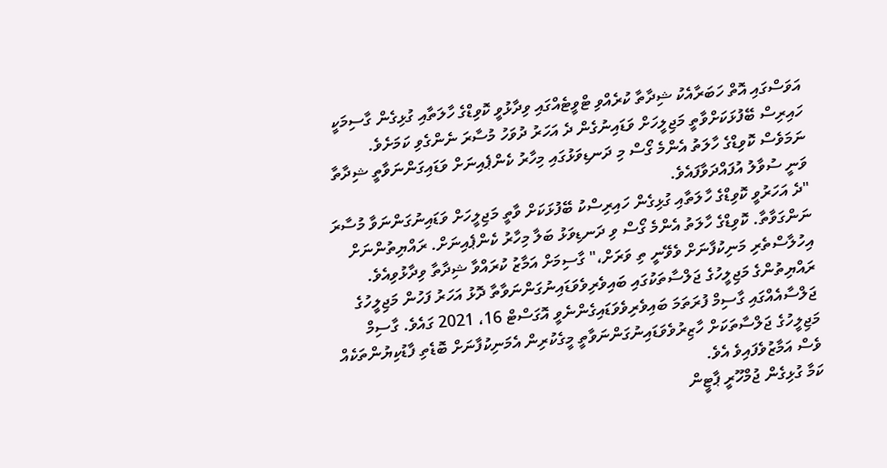އަވަސްގައި އޮތް ހަބަރާއެކު ޝިދާތާ ކުރެއްވި ޓްވީޓެއްގައި ވިދާޅުވީ ކޮވިޑްގެ ހާލަތާއި ގުޅިގެން ގާސިމަކީ ހައިރިސް ބޭފުޅަކަށްވާތީ މަޖިލީހަށް ވަޑައިނުގެން ދެ އަހަރު ދުވަހު މުސާރަ ނެންގެވި ކަމަށެވެ. ނަމަވެސް ކޮވިޑްގެ ހާލަތު އެންމެ ގޯސް މި ދަނޑިވަޅުގައި މިހާރު ކެންޕެއިނަށް ވަޑައިގަންނަވާތީ ޝިދާތާ ވަނީ ސުވާލު އުފައްދަވާފައެވެ.
"ދެ އަހަރުވީ ކޮވިޑްގެ ހާލަތާއި ގުޅިގެން ހައިރިސްކު ބޭފުޅަކަށް ވާތީ މަޖިލީހަށް ވަޑައިނުގަންނަވާ މުސާރަ ނަންގަވާތާ. ކޮވިޑްގެ ހާލަތު އެންމެ ގޯސް ވި ދަނޑިވަޅު ބަލާ މިހާރު ކެންޕެއިނަށް. ރައްޔިތުންނަށް އިހުލާސްތެރި މަނިކުފާނަށް ވެވޭނީ ތި ވަރަށް،" ގާސިމަށް އަމާޒު ކުރައްވާ ޝިދާތާ ވިދާޅުވިއެވެ.
ރައްޔިތުންގެ މަޖިލީހުގެ ޖަލްސާތަކުގައި ބައިވެރިވެވަޑައިނުގަންނަވާތާ ދޮޅު އަހަރު ފަހުން މަޖިލީހުގެ ޖަލްސާއެއްގައި ގާސިމް ފުރަތަމަ ބައިވެރިވެވަޑައިގެންނެވީ އޮގަސްޓް 16، 2021 ގައެވެ. ގާސިމް މަޖިލީހުގެ ޖަލްސާތަކަށް ހާޒިރުވެވަޑައިނުގަންނަވާތީ މީގެކުރިން އެމަނިކުފާނަށް ބޮޑެތި ފާޑުކިޔުންތަކެއް ވެސް އަމާޒުވެފައިވެ އެވެ.
ކަމާ ގުޅިގެން ޖުމްހޫރީ ޕާޓީން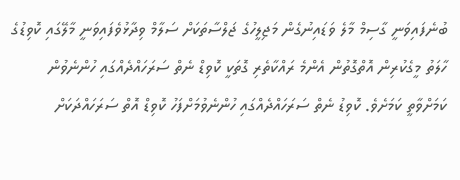ބުނެފައިވަނީ ގާސިމް މާލެ ވަޑައިނުގެން މަޖިލީހުގެ ޖަލްސާތަކަށް ސަލާމް ވިދާޅުވެފައިވަނީ މާލޭގައި ކޮވިޑުގެ ހާލަތު މީގެކުރިން އޮތްގޮތުން އެންމެ ރައްކާތެރި ގޮތަކީ ކޮވިޑް ނެތް ސަރަހައްދެއްގައި ހުންނެވުން ކަމަށްވާތީ ކަމަށެވެ. ކޮވިޑު ނެތް ސަރަހައްދެއްގައި ހުންނެވުމަށްފަހު ކޮވިޑް އޮތް ސަރަހައްދަކަށް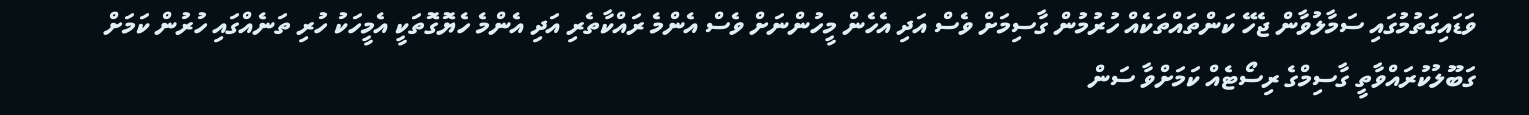ވަޑައިގަތުމުގައި ސަމާލުވާން ޖެހޭ ކަންތައްތަކެއް ހުރުމުން ގާސިމަށް ވެސް އަދި އެހެން މީހުންނަށް ވެސް އެންމެ ރައްކާތެރި އަދި އެންމެ ހެޔޮގޮތަކީ އެމީހަކު ހުރި ތަނެއްގައި ހުރުން ކަމަށް ގަބޫލުކުރައްވާތީ ގާސިމްގެ ރިސޯޓެއް ކަމަށްވާ ސަން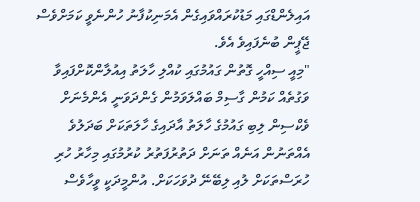އައިލެންޑްގައި މަޑުކުރައްވައިގެން އެމަނިކުފާނު ހުންނެވީ ކަމަށްވެސް ޖޭޕީން ބުނެފައިވެ އެވެ.
"މިއީ ސިއްހީ ގޮތުން ގައުމުގައި ކުއްލި ހާލަތު އިއުލާންކޮށްފައިވާ ވަގުތެއް ކަމުން ގާސިމް ބައްލަވަމުން ގެންދަވަނީ އެންމެނަށް ވެކްސިން ލިބި ގައުމުގެ ހާލަތު އާދައިގެ ހާލަތަކަށް ބަދަލުވެ އެއްތަނުން އަނެއް ތަނަށް ދަތުރުފަތުރު ކުރުމުގައި މިހާރު ހުރި ހުރަސްތަކަށް ލުއި ލިބޭނޭ ދުވަހަކަށް. އުންމީދަކީ ވީހާވެސް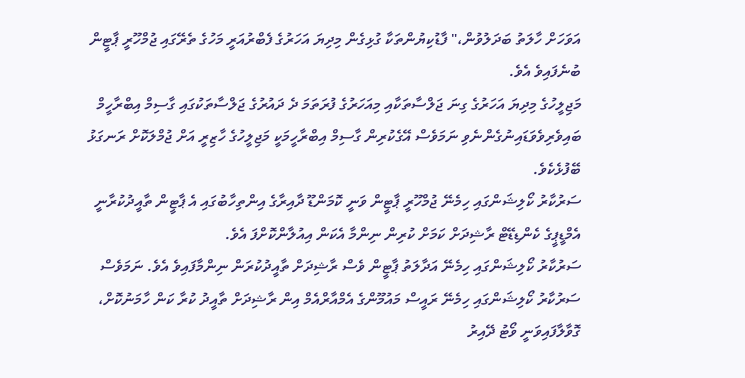އަވަހަށް ހާލަތު ބަދަލުވުން،" ފާޑުކިޔުންތަކާ ގުޅިގެން މިދިޔަ އަހަރުގެ ފެބްރުއަރީ މަހުގެ ތެރޭގައި ޖުމްހޫރީ ޕާޓީން ބުނެފައިވެ އެވެ.
މަޖިލީހުގެ މިދިޔަ އަހަރުގެ ގިނަ ޖަލްސާތަކާއި މިއަހަރުގެ ފުރަތަމަ ދެ ދައުރުގެ ޖަލްސާތަކުގައި ގާސިމް އިބްރާހީމް ބައިވެރިވެވަޑައިނުގެންނެވި ނަމަވެސް އޭގެކުރިން ގާސިމް އިބްރާހީމަކީ މަޖިލީހުގެ ހާޒިރީ އަށް ޖުމްލަކޮށް ރަނގަޅު ބޭފުޅެކެވެ.
ސަރުކާރު ކޯލިޝަންގައި ހިމެނޭ ޖުމްހޫރީ ޕާޓީން ވަނީ ކޮމަންޑޫ ދާއިރާގެ އިންތިހާބުގައި އެ ޕާޓީން ތާއީދުކުރާނީ އެމްޑީޕީގެ ކެންޑިޑޭޓް ރާޝިދަށް ކަމަށް ކުރިން ނިންމާ އެކަން އިއުލާންކޮށްފަ އެވެ.
ސަރުކާރު ކޯލިޝަންގައި ހިމެނޭ އަދާލަތު ޕާޓީން ވެސް ރާޝިދަށް ތާއީދުކުރަން ނިންމާފައިވެ އެވެ. ނަމަވެސް ސަރުކާރު ކޯލިޝަންގައި ހިމެނޭ ރައީސް މައުމޫންގެ އެމްއާރްއެމް އިން ރާޝިދަށް ތާއީދު ކުރާ ކަން ހާމަނުކޮށް، ގޮވާލާފައިވަނީ ވޯޓު ދޭއިރު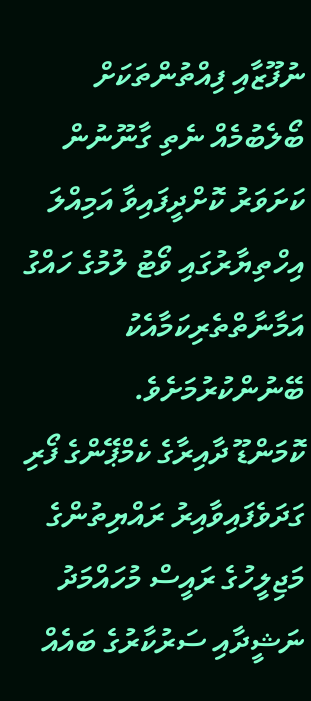ނުފޫޒާއި ފިއްތުންތަކަށް ބޯލެބުމެއް ނެތި ގާނޫނުން ކަށަވަރު ކޮށްދީފައިވާ އަމިއްލަ އިހްތިޔާރުގައި ވޯޓު ލުމުގެ ހައްގު އަމާނާތްތެރިކަމާއެކު ބޭނުންކުރުމަށެވެ.
ކޮމަންޑޫ ދާއިރާގެ ކެމްޕޭންގެ ފޯރި ގަދަވެފައިވާއިރު ރައްޔިތުންގެ މަޖިލީހުގެ ރައީސް މުހައްމަދު ނަޝީދާއި ސަރުކާރުގެ ބައެއް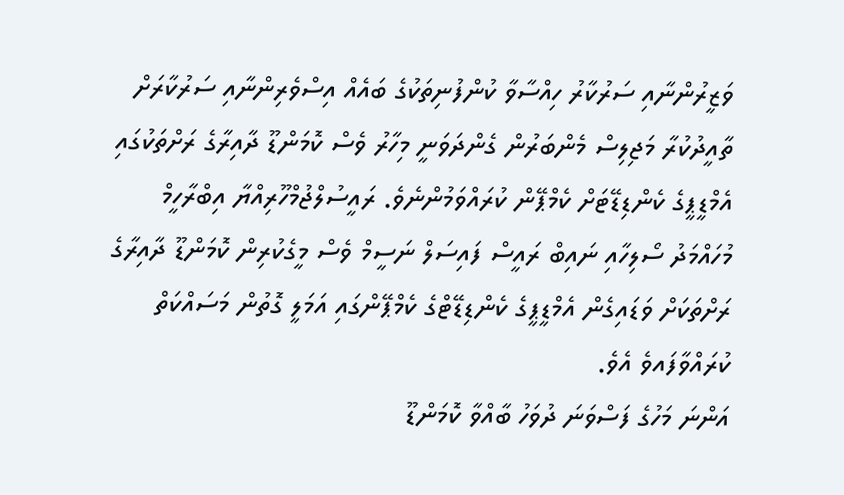ވަޒީރުންނާއި ސަރުކާރު ހިއްސާވާ ކުންފުނިތަކުގެ ބައެއް އިސްވެރިންނާއި ސަރުކާރަށް ތާއީދުކުރާ މަޖިލިސް މެންބަރުން ގެންދަވަނީ މިހާރު ވެސް ކޮމަންޑޫ ދާއިރާގެ ރަށްތަކުގައި އެމްޑީޕީގެ ކެންޑިޑޭޓަށް ކެމްޕޭން ކުރައްވަމުންނެވެ. ރައީސުލްޖުމްހޫރިއްޔާ އިބްރާހީމް މުހައްމަދު ސޯލިހާއި ނައިބް ރައީސް ފައިސަލް ނަސީމް ވެސް މީގެކުރިން ކޮމަންޑޫ ދާއިރާގެ ރަށްތަކަށް ވަޑައިގެން އެމްޑީޕީގެ ކެންޑިޑޭޓްގެ ކެމްޕޭންގައި އަމަލީ ގޮތުން މަސައްކަތް ކުރައްވާފައވެ އެވެ.
އަންނަ މަހުގެ ފަސްވަނަ ދުވަހު ބާއްވާ ކޮމަންޑޫ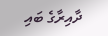ދާއިރާގެ ބައި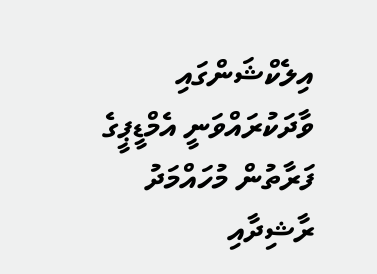އިލެކްޝަންގައި ވާދަކުރައްވަނީ އެމްޑީޕީގެ ފަރާތުން މުހައްމަދު ރާޝިދާއި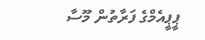ޕީޕީއެމްގެ ފަރާތުން މޫސާ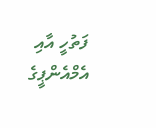ފަތުހީ އާއި އެމްއެންޕީގެ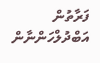ފަރާތުން އަބްދުލްހަންނާން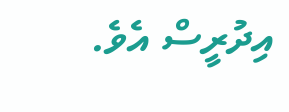އިދުރީސް އެވެ.